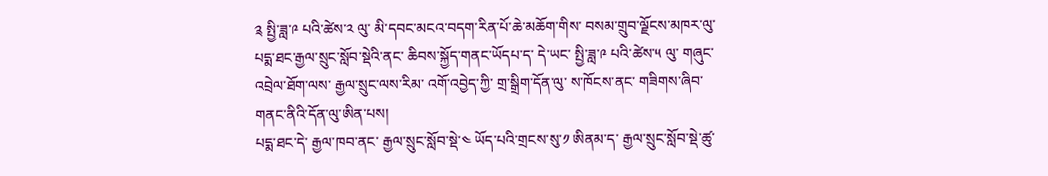༉ སྤྱི་ཟླ་༩ པའི་ཚེས་༢ ལུ་ མི་དབང་མངའ་བདག་རིན་པོ་ཆེ་མཆོག་གིས་ བསམ་གྲུབ་ལྗོངས་མཁར་ལུ་ པདྨ་ཐང་རྒྱལ་སྲུང་སློབ་སྡེའི་ནང་ ཆིབས་སྐྱོད་གནང་ཡོདཔ་ད་ དེ་ཡང་ སྤྱི་ཟླ་༩ པའི་ཚེས་༥ ལུ་ གཞུང་འབྲེལ་ཐོག་ལས་ རྒྱལ་སྲུང་ལས་རིམ་ འགོ་འབྱེད་ཀྱི་ གྲ་སྒྲིག་དོན་ལུ་ ས་ཁོངས་ནང་ གཟིགས་ཞིབ་གནང་ནིའི་དོན་ལུ་ཨིན་པས།
པདྨ་ཐང་དེ་ རྒྱལ་ཁབ་ནང་ རྒྱལ་སྲུང་སློབ་སྡེ་༤ ཡོད་པའི་གྲངས་སུ་༡ ཨིནམ་ད་ རྒྱལ་སྲུང་སློབ་སྡེ་ཚུ་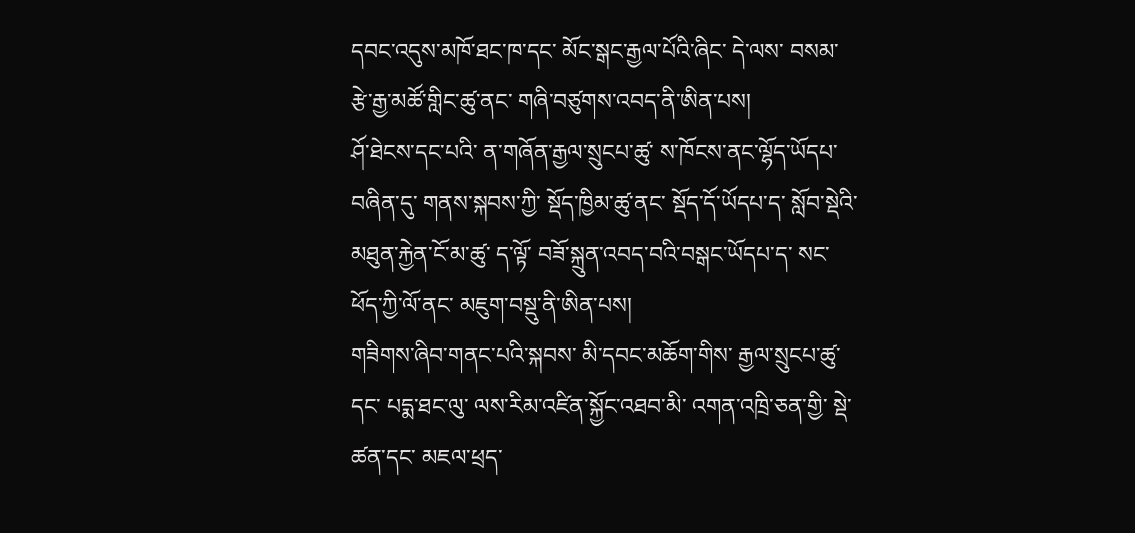དབང་འདུས་མཁོ་ཐང་ཁ་དང་ མོང་སྒང་རྒྱལ་པོའི་ཞིང་ དེ་ལས་ བསམ་རྩེ་རྒྱ་མཚོ་གླིང་ཚུ་ནང་ གཞི་བཙུགས་འབད་ནི་ཨིན་པས།
ཤོ་ཐེངས་དང་པའི་ ན་གཞོན་རྒྱལ་སྲུངཔ་ཚུ་ ས་ཁོངས་ནང་ལྷོད་ཡོདཔ་བཞིན་དུ་ གནས་སྐབས་ཀྱི་ སྡོད་ཁྱིམ་ཚུ་ནང་ སྡོད་དོ་ཡོདཔ་ད་ སློབ་སྡེའི་ མཐུན་རྐྱེན་ངོ་མ་ཚུ་ ད་ལྟོ་ བཟོ་སྐྲུན་འབད་བའི་བསྒང་ཡོདཔ་ད་ སང་ཕོད་ཀྱི་ལོ་ནང་ མཇུག་བསྡུ་ནི་ཨིན་པས།
གཟིགས་ཞིབ་གནང་པའི་སྐབས་ མི་དབང་མཆོག་གིས་ རྒྱལ་སྲུངཔ་ཚུ་དང་ པདྨ་ཐང་ལུ་ ལས་རིམ་འཛིན་སྐྱོང་འཐབ་མི་ འགན་འཁྲི་ཅན་གྱི་ སྡེ་ཚན་དང་ མཇལ་ཕྲད་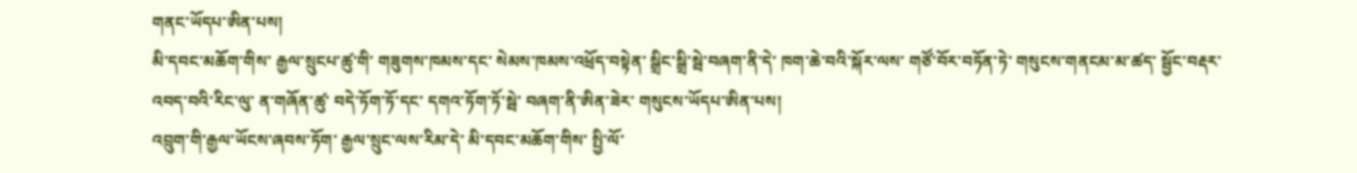གནང་ཡོདཔ་ཨིན་པས།
མི་དབང་མཆོག་གིས་ རྒྱལ་སྲུངཔ་ཚུ་གི་ གཟུགས་ཁམས་དང་ སེམས་ཁམས་འཕྲོད་བསྟེན་ སྒྲིང་སྒྲི་སྦེ་བཞག་ནི་དེ་ ཁག་ཆེ་བའི་སྐོར་ལས་ གཙོ་བོར་བཏོན་ཏེ་ གསུངས་གནངམ་མ་ཚད་ སྦྱོང་བརྡར་འབད་བའི་རིང་ལུ་ ན་གཞོན་ཚུ་ བདེ་ཏོག་ཏོ་དང་ དགའ་ཏོག་ཏོ་སྦེ་ བཞག་ནི་ཨིན་ཟེར་ གསུངས་ཡོདཔ་ཨིན་པས།
འབྲུག་གི་རྒྱལ་ཡོངས་ཞབས་ཏོག་ རྒྱལ་སྲུང་ལས་རིམ་དེ་ མི་དབང་མཆོག་གིས་ སྤྱི་ལོ་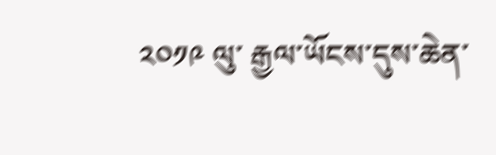༢༠༡༩ ལུ་ རྒྱལ་ཡོངས་དུས་ཆེན་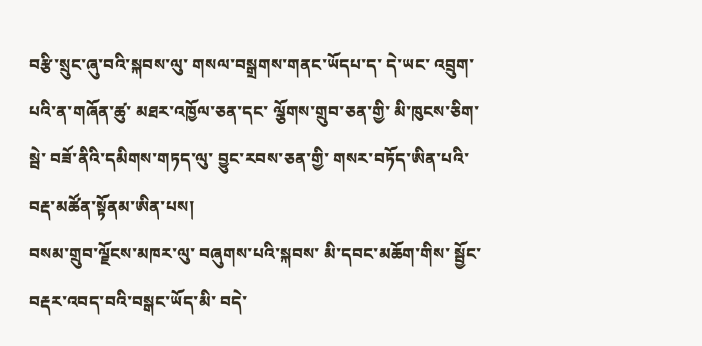བརྩི་སྲུང་ཞུ་བའི་སྐབས་ལུ་ གསལ་བསྒྲགས་གནང་ཡོདཔ་ད་ དེ་ཡང་ འབྲུག་པའི་ན་གཞོན་ཚུ་ མཐར་འཁྱོལ་ཅན་དང་ ལྕོགས་གྲུབ་ཅན་གྱི་ མི་ཁུངས་ཅིག་སྦེ་ བཟོ་ནིའི་དམིགས་གཏད་ལུ་ བྱུང་རབས་ཅན་གྱི་ གསར་བཏོད་ཨིན་པའི་ བརྡ་མཚོན་སྟོནམ་ཨིན་པས།
བསམ་གྲུབ་ལྗོངས་མཁར་ལུ་ བཞུགས་པའི་སྐབས་ མི་དབང་མཆོག་གིས་ སྦྱོང་བརྡར་འབད་བའི་བསྒང་ཡོད་མི་ བདེ་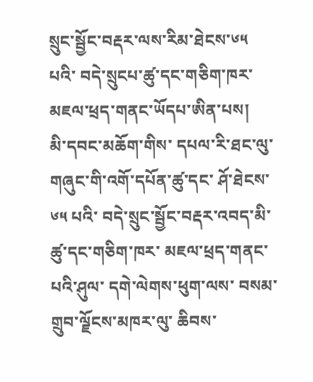སྲུང་སྦྱོང་བརྡར་ལས་རིམ་ཐེངས་༦༥ པའི་ བདེ་སྲུངཔ་ཚུ་དང་གཅིག་ཁར་ མཇལ་ཕྲད་གནང་ཡོདཔ་ཨིན་པས།
མི་དབང་མཆོག་གིས་ དཔལ་རི་ཐང་ལུ་ གཞུང་གི་འགོ་དཔོན་ཚུ་དང་ ཤོ་ཐེངས་༦༥ པའི་ བདེ་སྲུང་སྦྱོང་བརྡར་འབད་མི་ཚུ་དང་གཅིག་ཁར་ མཇལ་ཕྲད་གནང་པའི་ཤུལ་ དགེ་ལེགས་ཕུག་ལས་ བསམ་གྲུབ་ལྗོངས་མཁར་ལུ་ ཆིབས་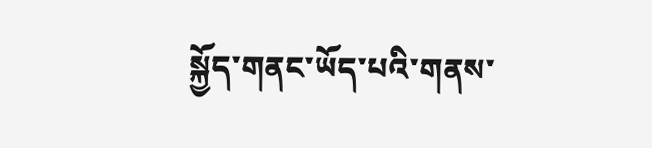སྐྱོད་གནང་ཡོད་པའི་གནས་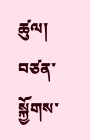ཚུལ།
བཙན་སྐྱོགས་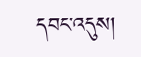དབང་འདུས།